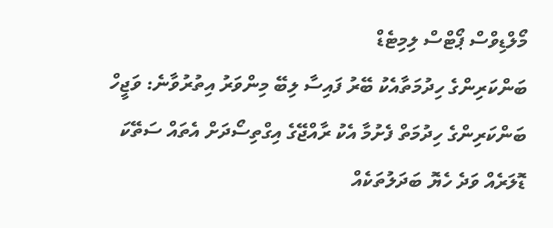މޯލްޑިވްސް ޕޯޓްސް ލިމިޓެޑް
ބަންކަރިންގެ ހިދުމަތާއެކު ބޭރު ފައިސާ ލިބޭ މިންވަރު އިތުރުވާނެ: ވަޖީހް
ބަންކަރިންގެ ހިދުމަތް ފެށުމާ އެކު ރާއްޖޭގެ އިގްތިސޯދަށް އެތައް ސަތޭކަ ޑޮލަރެއް ވަދެ ހެޔޮ ބަދަލުތަކެއް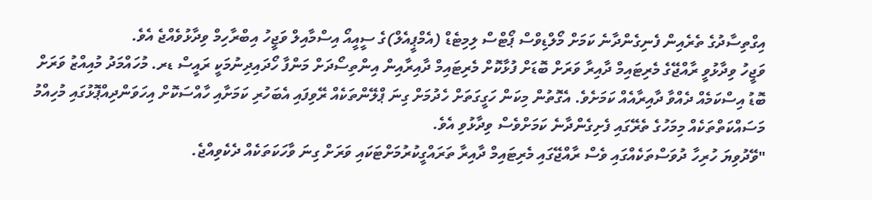އިގްތިސާދުގެ ތެރެއިން ފެނިގެންދާނެ ކަމަށް މޯލްޑިވްސް ޕޯޓްސް ލިމިޓެޑް (އެމްޕީއެލް)ގެ ސީއީއޯ އިސްމާއިލް ވަޖީހު އިބްރާހިމް ވިދާޅުވެއްޖެ އެވެ.
ވަޖީހު ވިދާޅުވީ ރާއްޖޭގެ މެރިޓައިމް ދާއިރާ ވަރަށް ބޮޑަށް ފުޅާކޮށް މެރިޓައިމް ދާއިރާއިން އިންތިސޯދަށް މަންފާ ހޯދައިދިނުމަކީ ރައީސް ޑރ. މުހައްމަދު މުއިއްޒު ވަރަށް ބޮޑު އިސްކަމެއް ދެއްވާ ދާއިރާއެއް ކަމަށެވެ. އެގޮތުން މިކަން ހަގީގަތަށް ހެދުމަށް ގިނަ ޕްލޭންތަކެއް ރޭވިފައި އެބަހުރި ކަމަށާއި ހާއްސަކޮށް އިހަވަންދިއްޕޮޅުގައި މުހިއްމު މަސައްކަތްތަކެއް މިމަހުގެ ތެރޭގައި ފެށިގެންދާނެ ކަމަށްވެސް ވިދާޅުވި އެވެ.
"ވޭދުވިޔަ ހުރިހާ ދުވަސްތަކެއްގައި ވެސް ރާއްޖޭގައި މެރިޓައިމް ދާއިރާ ތަރައްގީކުރުމަށްޓަކައި ވަރަށް ގިނަ ވާހަކަތަކެއް ދެކެވިއްޖެ.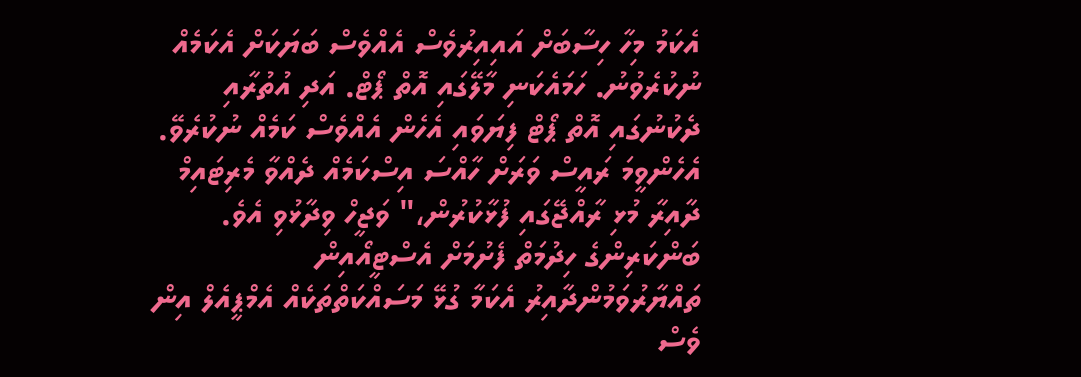އެކަމު މިހާ ހިސާބަށް އައިއިރުވެސް އެއްވެސް ބަޔަކަށް އެކަމެއް ނުކުރެވުނު. ހަމައެކަނި މާލޭގައި އޮތް ޕޯޓް. އަދި އުތުރާއި ދެކުނުގައި އޮތް ޕޯޓް ފިޔަވައި އެހެން އެއްވެސް ކަމެއް ނުކުރެވޭ. އެހެންވީމަ ރައީސް ވަރަށް ހާއްސަ އިސްކަމެއް ދެއްވާ މެރިޓައިމް ދާއިރާ މުޅި ރާއްޖޭގައި ފުޅާކުރުން،" ވަޖީހް ވިދާޅުވި އެވެ.
ބަންކަރިންގެ ހިދުމަތް ފެށުމަށް އެސްޓީއޯއިން ތައްޔާރުވަމުންދާއިރު އެކަމާ ގުޅޭ މަސައްކަތްތަކެއް އެމްޕީއެލް އިން ވެސް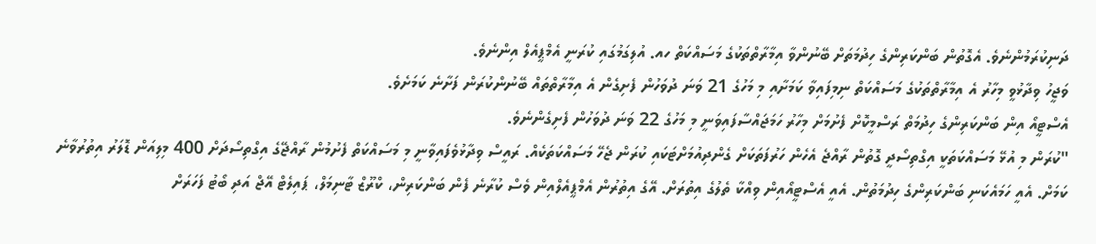ދަނިކުރަމުންނެވެ. އެގޮތުން ބަންކަރިންގެ ހިދުމަތަށް ބޭނުންވާ އިމާރާތްތަކުގެ މަސައްކަތް ހއ. އުލިގަމުގައި ކުރަނީ އެމްޕީއެލް އިންނެވެ.
ވަޖީހު ވިދާޅުވީ މިހާރު އެ އިމާރާތްތަކުގެ މަސައްކަތް ނިމިފައިވާ ކަމަށާއި މި މަހުގެ 21 ވަނަ ދުވަހުން ފެށިގެން އެ އިމާރާތްތައް ބޭނުންކުރަން ފަށާނެ ކަމަށެވެ.
އެސްޓީއޯ އިން ބަންކަރިންގެ ހިދުމަތް ރަސްމީކޮށް ފެށުމަށް މިހާރު ހަމަޖައްސާފައިވަނީ މި މަހުގެ 22 ވަނަ ދުވަހުން ފެށިގެންނެވެ.
"ކުރަން މި އުޅޭ މަސައްކަތަކީ އިގްތިސޯދީ ގޮތުން ރާއްޖެ އެހެން ހަރުފަތަކަށް ގެންދިއުމަށްޓަކައި ކުރަން ޖެހޭ މަސައްކަތަކެއް. ރައީސް ވިދާޅުވެފައިވާނީ މި މަސައްކަތް ފެށުމުން ރާއްޖޭގެ އިގްތިސޯދަށް 400 މިލިއަން ޑޮލަރު އިތުރުވާނެ ކަމަށް. އެއީ ހަމައެކަނި ބަންކަރިންގެ ހިދުމަތުން. އެއީ އެސްޓީއޯއިން ވިއްކާ ތެލުގެ އިތުރަށް. އޭގެ އިތުރުން އެމްޕީއެލްއިން ވެސް ކުރާނެ ފެން ބަންކަރިން، ކްރޫޒް ޓާނިމަލް، ޕައިލެޓް އޭޖް އަދި ބޯޓު ފަހަރަށް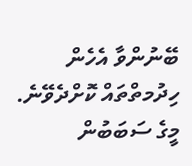ބޭނުންވާ އެހެން ހިދުމތްތައް ކޮށްދެވޭނެ. މީގެ ސަބަބުން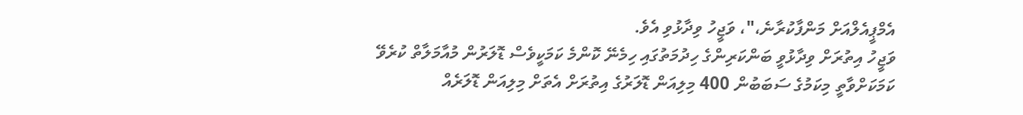އެމްޕީއެލްއަށް މަންފާކުރާނެ،"، ވަޖީހު ވިދާޅުވި އެވެ.
ވަޖީހު އިތުރަށް ވިދާޅުވީ ބަންކަރިންގެ ހިދުމަތުގައި ހިމެނޭ ކޮންމެ ކަމަކީވެސް ޑޮލަރުން މުއާމަލާތް ކުރެވޭ ކަމަކަށްވާތީ މިކަމުގެ ސަބަބުން 400 މިލިއަން ޑޮލަރުގެ އިތުރަށް އެތަށް މިލިއަން ޑޮލަރެއް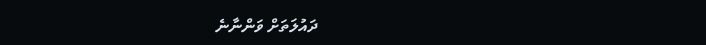ދައުލަތަށް ވަންނާނެ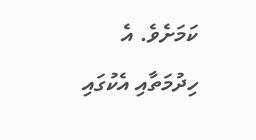ކަމަށެވެ. އެ ހިދުމަތާއި އެކުގައި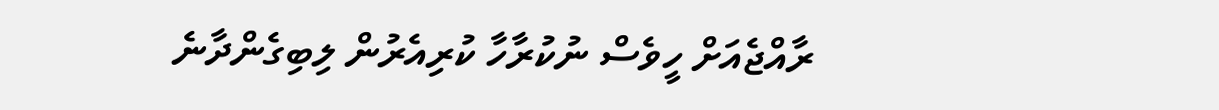ރާއްޖެއަށް ހީވެސް ނުކުރާހާ ކުރިއެރުން ލިބިގެންދާނެ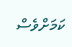ކަމަށްވެސް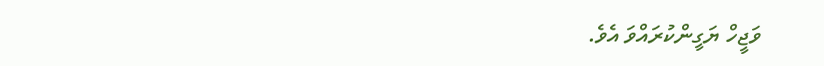ވަޖީހް ޔަގީންކުރައްވަ އެވެ.